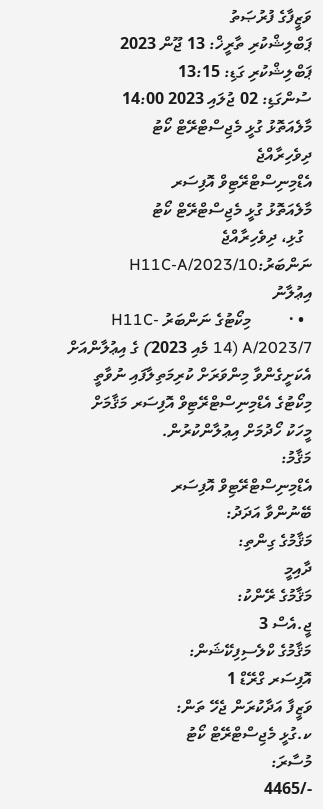ވަޒީފާގެ ފުރުޞަތު
ޕަބްލިޝްކުރި ތާރީޚް: 13 ޖޫން 2023
ޕަބްލިޝްކުރި ގަޑި: 13:15
ސުންގަޑި: 02 ޖުލައި 2023 14:00
މާލެއަތޮޅު ގުޅީ މެޖިސްޓްރޭޓް ކޯޓު
ދިވެހިރާއްޖެ
އެޑްމިނިސްޓްރޭޓިވް އޮފިސަރ
މާލެއަތޮޅު ގުޅީ މެޖިސްޓްރޭޓް ކޯޓު
  ގުޅި، ދިވެހިރާއްޖެ                                         ނަންބަރު:H11C-A/2023/10
އިޢުލާނު
  • ·         މިކޯޓުގެ ނަންބަރު H11C-A/2023/7 (14 މެއި 2023) ގެ އިޢުލާންއަށް އެކަށީގެންވާ މިންވަރަށް ކުރިމަތިލާފައި ނުވާތީ މިކޯޓުގެ އެޑްމިނިސްޓްރޭޓިވް އޮފިސަރ މަޤާމަށް މީހަކު ހޯދުމަށް އިޢުލާންކުރުން.
މަޤާމު:
އެޑްމިނިސްޓްރޭޓިވް އޮފިސަރ
ބޭނުންވާ އަދަދު:
މަޤާމުގެ ގިންތި:
ދާއިމީ
މަޤާމުގެ ރޭންކު:
ޖީ.އެސް 3
މަޤާމުގެ ކްލެސިފިކޭޝަން:
އޮފިސަރ ގްރޭޑް 1
ވަޒީފާ އަދާކުރަން ޖެހޭ ތަން:
ކ.ގުޅީ މެޖިސްޓްރޭޓް ކޯޓު
މުސާރަ:
-/4465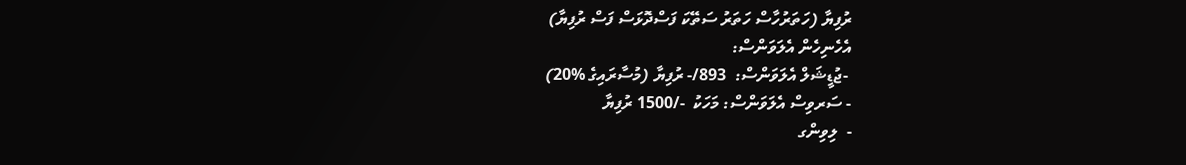ރުފިޔާ (ހަތަރުހާސް ހަތަރު ސަތޭކަ ފަސްދޮޅަސް ފަސް ރުފިޔާ)
އެހެނިހެން އެލަވަންސް:
 -ޖުޑީޝަލް އެލަވަންސް:  893/- ރުފިޔާ (މުސާރައިގެ %20)
- ސަރވިސް އެލަވަންސް: މަހަކު  -/1500 ރުފިޔާ
-  ލިވިންގ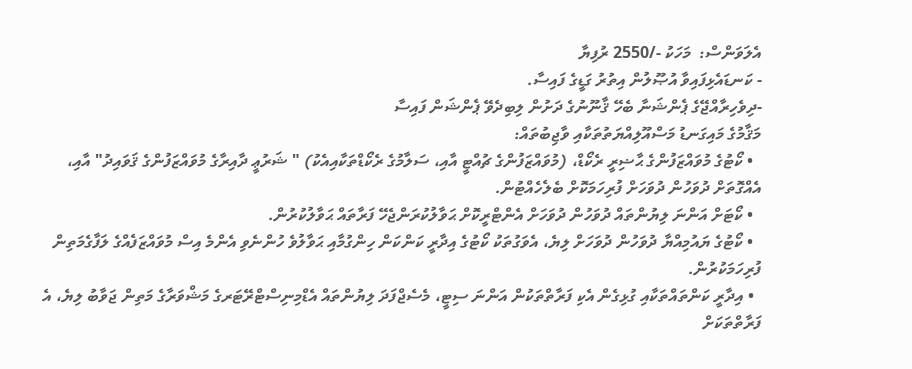އެލަވަންސް:  މަހަކު -/2550 ރުފިޔާ
- ކަނޑައެޅިފައިވާ އުޞޫލުން އިތުރު ގަޑީގެ ފައިސާ.
-ދިވެހިރާއްޖޭގެ ޕެންޝަނާ ބެހޭ ޤާނޫނުގެ ދަށުން ލިބިދެވޭ ޕެންޝަން ފައިސާ
މަޤާމުގެ މައިގަނޑު މަސްއޫލިއްޔަތުތަކާއި ވާޖިބުތައް:
  • ކޯޓުގެ މުވައްޒަފުންގެ ޙާޟިރީ ރެކޯޑް، (މުވައްޒަފުންގެ ޗުއްޓީ އާއި، ސަލާމުގެ ރެކޯޑްތަކާއިއެކު) " ޝަރުޢީ ދާއިރާގެ މުވައްޒަފުންގެ ޤަވައިދު" އާއި، އެއްގޮތަށް ދުވަހުން ދުވަހަށް ފުރިހަމަކޮށް ބެލެހެއްޓުން.
  • ކޯޓަށް އަންނަ ލިޔުންތައް ދުވަހުން ދުވަހަށް އެންޓްރީކޮށް ޙަވާލުކުރަންޖެހޭ ފަރާތައް ޙަވާލުކުރުން.
  • ކޯޓުގެ ޔައުމިއްޔާ ދުވަހުން ދުވަހަށް ލިޔެ، އެވަގުތަކު ކޯޓުގެ އިދާރީ ކަންކަން ހިންގުމާއި ޙަވާލުވެ ހުންނެވި އެންމެ އިސް މުވައްޒަފެއްގެ ލަފާގެމަތިން ފުރިހަމަކުރުން.
  • އިދާރީ ކަންތައްތަކާއި ގުޅިގެން އެކި ފަރާތްތަކުން އަންނަ ސިޓީ، މެސެޖްފަދަ ލިޔުންތައް އެޑްމިނިސްޓްރޭޓަރގެ މަޝްވަރާގެ މަތިން ޖަވާބު ލިޔެ، އެ ފަރާތްތަކަށް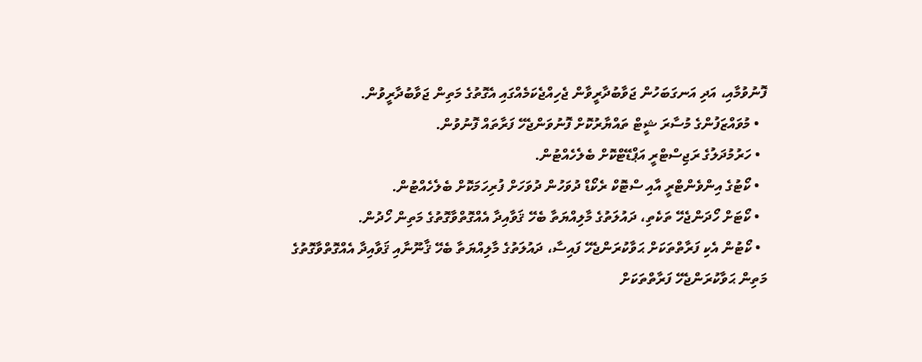ފޮނުވުމާއި، އަދި އަނގަބަހުން ޖަވާބުދާރީވާން ޖެހިއްޖެކަމެއްގައި އެގޮތުގެ މަތިން ޖަވާބުދާރީވުން.
  • މުވައްޒަފުންގެ މުސާރަ ޝީޓް ތައްޔާރުކޮށް ފޮނުވަންޖެހޭ ފަރާތައް ފޮނުވުން.
  • ހަރުމުދަލުގެ ރަޖިސްޓްރީ އަޕްޑޭޓްކޮށް ބެލެހެއްޓުން.
  • ކޯޓުގެ އިންވެންޓްރީ އާއި ސްޓޮކް ރެކޯޑް ދުވަހުން ދުވަހަށް ފުރިހަމަކޮށް ބެލެހެއްޓުން.
  • ކޯޓަށް ހޯދަންޖެހޭ ތަކެތި، ދައުލަތުގެ މާލިއްޔަތާ ބެހޭ ޤަވާއިދާ އެއްގޮތްވާގޮތުގެ މަތިން ހޯދުން.
  • ކޯޓުން އެކި ފަރާތްތަކަށް ޙަވާކުރަންޖެހޭ ފައިސާ، ދައުލަތުގެ މާލިއްޔަތާ ބެހޭ ޤާނޫނާއި ޤަވާއިދާ އެއްގޮތްވާގޮތުގެ މަތިން ޙަވާކުރަންޖެހޭ ފަރާތްތަކަށް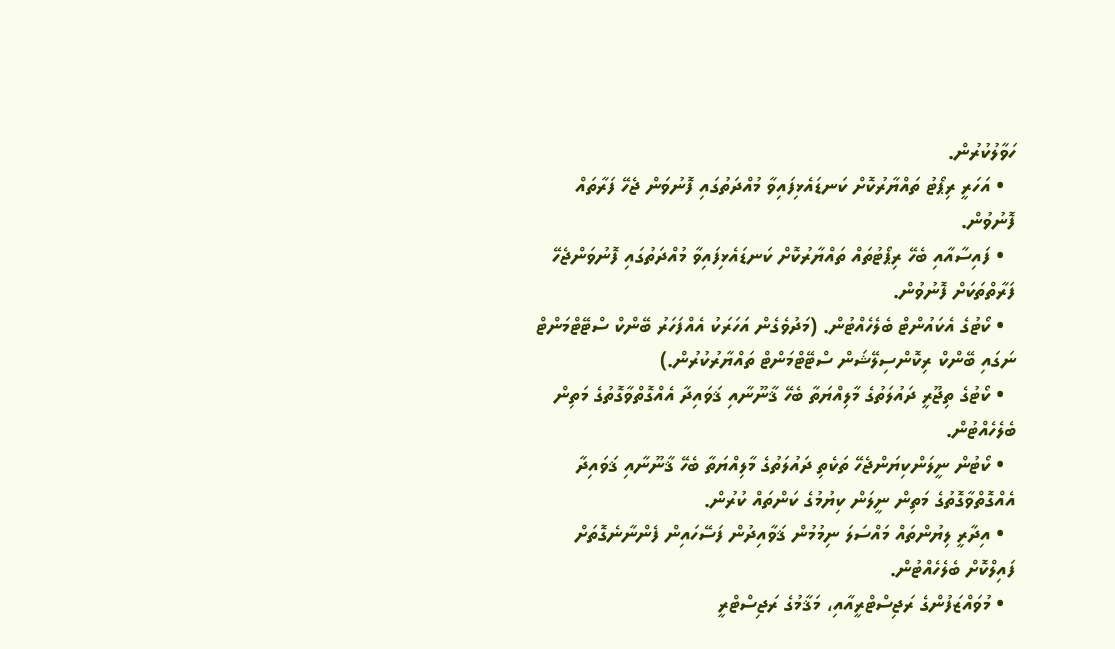ހަވާލުކުރުން.
  • އަހަރީ ރިޕޯޓު ތައްޔާރުކޮށް ކަނޑައެޅިފައިވާ މުއްދަތުގައި ފޮނުވަން ޖެހޭ ފަރާތައް ފޮނުވުން.
  • ފައިސާއާއި ބެހޭ ރިޕޯޓުތައް ތައްޔާރުކޮށް ކަނޑައެޅިފައިވާ މުއްދަތުގައި ފޮނުވަންޖެހޭ ފަރާތްތަކަށް ފޮނުވުން.
  • ކޯޓުގެ އެކައުންޓް ބެލެހެއްޓުން. (މަދުވެގެން އަހަރަކު އެއްފަހަރު ބޭންކް ސްޓޭޓްމަންޓް ނަގައި ބޭންކް ރިކޮންސިލޭޝަން ސްޓޭޓްމަންޓް ތައްޔާރުކުރުން.)
  • ކޯޓުގެ ތިޖޫރީ ދައުލަތުގެ މާލިއްޔަތާ ބެހޭ ޤާނޫނާއި ޤަވައިދާ އެއްގޮތްވާގޮތުގެ މަތިން ބެލެހެއްޓުން.
  • ކޯޓުން ނީލަންކިޔަންޖެހޭ ތަކެތި ދައުލަތުގެ މާލިއްޔަތާ ބެހޭ ޤާނޫނާއި ޤަވައިދާ އެއްގޮތްވާގޮތުގެ މަތިން ނީލަން ކިޔުމުގެ ކަންތައް ކުރުން.
  • އިދާރީ ލިޔުންތައް މައްސަލަ ނިމުމުން ޤަވާއިދުން ފަސޭހައިން ފެންނާނެގޮތަށް ފައިލްކޮށް ބެލެހެއްޓުން.
  • މުވައްޒަފުންގެ ރަޖިސްޓްރީއާއި، މަޤާމުގެ ރަޖިސްޓްރީ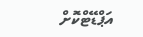އަޕްޑޭޓްކޮށް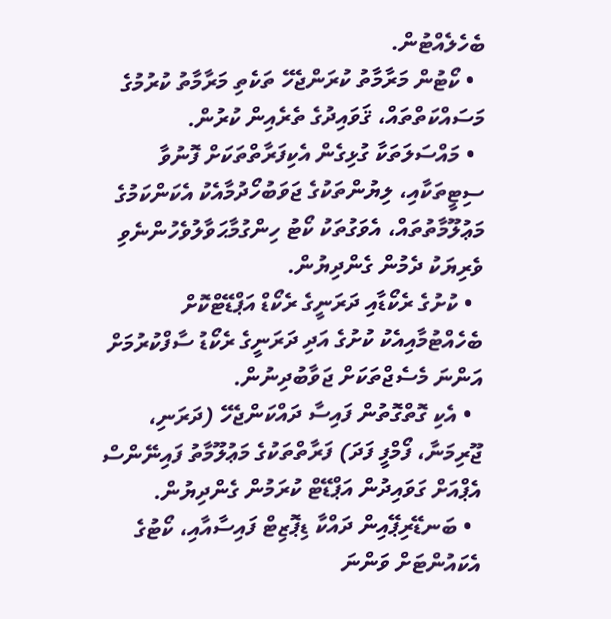ބެހެލެއްޓުން.
  • ކޯޓުން މަރާމާތު ކުރަންޖެހޭ ތަކެތި މަރާމާތު ކުރުމުގެ މަސައްކަތްތައް، ޤަވައިދުގެ ތެރެއިން ކުރުން.
  • މައްސަލަތަކާ ގުޅިގެން އެކިފަރާތްތަކަށް ފޮނުވާ ސިޓީތަކާއި، ލިޔުންތަކުގެ ޖަވަބުހޯދުމާއެކު އެކަންކަމުގެ މަޢުލޫމާތުތައް، އެވަގުތަކު ކޯޓު ހިންގުމާޙަވާލުވެހުންނެވި ވެރިޔަކު ދެމުން ގެންދިޔުން.
  • ކުށުގެ ރެކޯޑާއި ދަރަނީގެ ރެކޯޑް އަޕްޑޭޓްކޮށް ބެހެއްޓުމާއިއެކު ކުށުގެ އަދި ދަރަނީގެ ރެކޯޑު ސާފްކުރުމަށް އަންނަ މެސެޖްތަކަށް ޖަވާބުދިނުން.
  • އެކި ގޮތްގޮތުން ފައިސާ ދައްކަންޖެހޭ (ދަރަނި، ޖޫރިމަނާ، ފޯމްފީ ފަދަ) ފަރާތްތަކުގެ މަޢުލޫމާތު ފައިނޭންސް އެޕްއަށް ގަވައިދުން އަޕްޑޭޓް ކުރަމުން ގެންދިޔުން.
  • ބަނޑޭރިޕޭއިން ދައްކާ ޑިޕޮޒިޓް ފައިސާއާއި، ކޯޓުގެ އެކައުންޓަށް ވަންނަ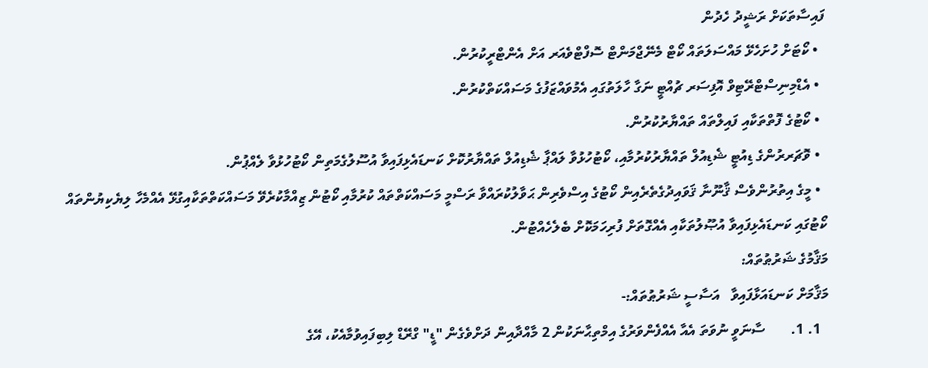ފައިސާތަކަށް ރަޝީދު ހެދުން
  • ކޯޓަށް ހުށަހެޅޭ މައްސަލަތައް ކޯޓް މެނޭޖްމަންޓް ސޮފްޓްވެއަރ އަށް އެންޓްރީކުރުން.
  • އެޑްމިނިސްޓްރޭޓިވް އޮފިސަރ ޗުއްޓީ ނަގާ ހާލަތުގައި އެމުވައްޒަފުގެ މަސައްކަތްކުރުން.
  • ކޯޓުގެ ފޮތްތަކާއި ފައިލްތައް ތައްޔާރުކުރުން.
  • ވޮޗަރރުންގެ ޑިއުޓީ ޝެޑިއުލް ތައްޔާރުކުރުމާއި، ކޯޓުހުޅުވާ ލައްޕާ ޝެޑިއުލް ތައްޔާރުކޮށް ކަނޑައެޅިފައިވާ އުސޫލުގެމަތިން ކޯޓުހުޅުވާ ލެއްޕުން.
  • މީގެ އިތުރުންވެސް ޤާނޫނާ ޤަވައިދުގެތެރެއިން ކޯޓުގެ އިސްވެރިން ޙަވާލުކުރައްވާ ރަސްމީ މަސައްކަތްތައް ކުރުމާއި ކޯޓުން ޒިއްމާކުރެވޭ މަސައްކަތްތަކާއިގުޅޭ އެއްމެހާ ލިޔެކިޔުންތައް ކޯޓުގައި ކަނޑައެޅިފައިވާ އުޞޫލުތަކާއި އެއްގޮތަށް ފުރިހަމަކޮށް ބެލެހެއްޓުން.
މަޤާމުގެ ޝަރުޠުތައް:
މަޤާމަށް ކަނޑައަޅާފައިވާ   އަސާސީ ޝަރުޠުތައް:-
  1. 1.       ސާނަވީ ނުވަތަ އެއާ އެއްފެންވަރުގެ އިމްތިޙާނަކުން 2 މާއްދާއިން ދަށްވެގެން "ޑީ" ގްރޭޑް ލިބިފައިވުމާއެކު، އޭގެ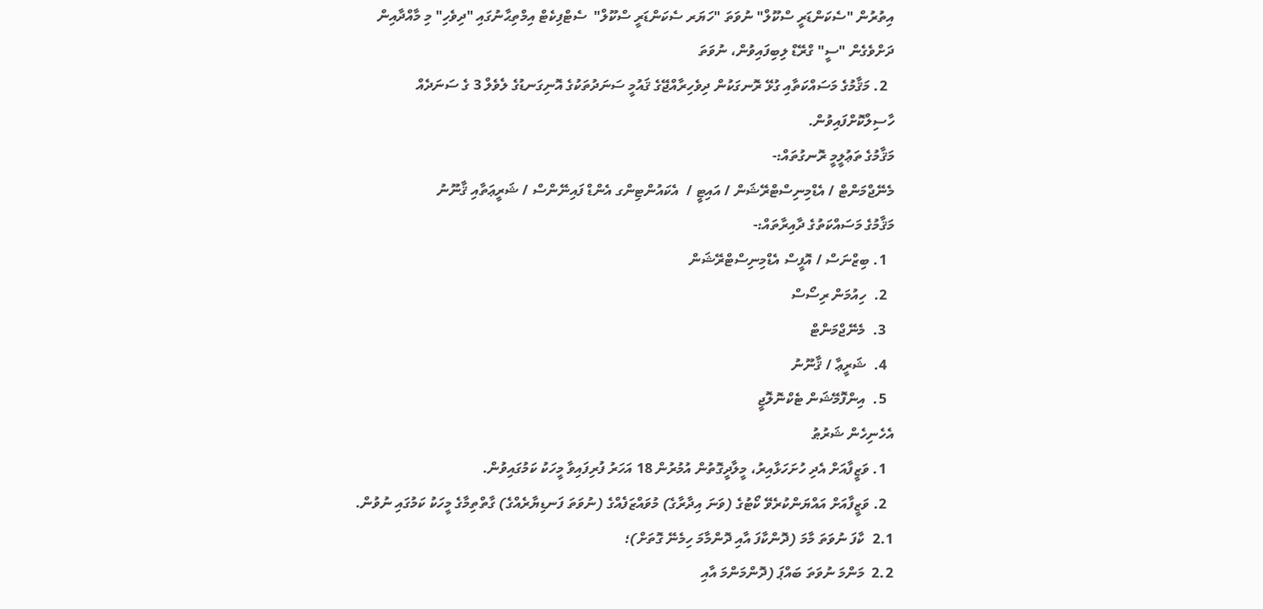އިތުރުން "ސެކަންޑަރީ ސްކޫލް" ނުވަތަ "ހަޔަރ ސެކަންޑަރީ ސްކޫލް"  ސެޓްފިކެޓް އިމްތިޙާނުގައި "ދިވެހި" މި މާއްދާއިން ދަށްވެގެން "ސީ" ގްރޭޑް ލިބިފައިވުން، ނުވަތަ
  2. މަޤާމުގެ މަސައްކަތާއި ގުޅޭ ރޮނގަކުން ދިވެހިރާއްޖޭގެ ޤައުމީ ސަނަދުތަކުގެ އޮނިގަނޑުގެ ލެވެލް 3 ގެ ސަނަދެއް ހާސިލްކޮށްފައިވުން.
މަޤާމުގެ ތަޢުލީމީ ރޮނގުތައް:-
މެނޭޖްމަންޓް / އެޑްމިނިސްޓްރޭޝަން / އައިޓީ /  އެކައުންޓިންގ އެންޑް ފައިނޭންސް / ޝަރީޢަތާއި ޤާނޫނު
މަޤާމުގެ މަސައްކަތުގެ ދާއިރާތައް:-
  1. ބިޒްނަސް / އޮފީސް އެޑްމިނިސްޓްރޭޝަން
  2.  ހިއުމަން ރިސޯސް
  3.  މެނޭޖްމަންޓް
  4.  ޝަރީޢާ / ޤާނޫނު
  5.  އިންފޮމޭޝަން ޓެކްނޮލޮޖީ
އެހެނިހެން ޝަރުޠު
  1. ވަޒީފާއަށް އެދި ހުށަހަޅާއިރު، މީލާދީގޮތުން އުމުރުން 18 އަހަރު ފުރިފައިވާ މީހަކު ކަމުގައިވުން.
  2. ވަޒީފާއަށް އައްޔަންކުރެވޭ ކޯޓުގެ (ވަނަ އިދާރާގެ) މުވައްޒަފެއްގެ (ނުވަތަ ފަނޑިޔާރެއްގެ) ގާތްތިމާގެ މީހަކު ކަމުގައި ނުވުން.
2.1  ކާފަ ނުވަތަ މާމަ (ދޮންކާފަ އާއި ދޮންމާމަ ހިމެނޭ ގޮތަށް)؛
2.2  މަންމަ ނުވަތަ ބައްޕަ (ދޮންމަންމަ އާއި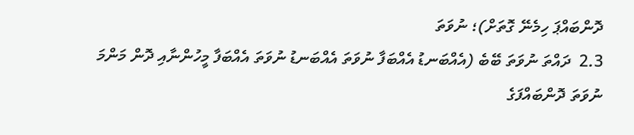ދޮންބައްޕަ ހިމެނޭ ގޮތަށް)؛ ނުވަތަ
2.3  ދައްތަ ނުވަތަ ބޭބެ (އެއްބަނޑު އެއްބަފާ ނުވަތަ އެއްބަނޑު ނުވަތަ އެއްބަފާ މީހުންނާއި ދޮން މަންމަ ނުވަތަ ދޮންބައްފަގެ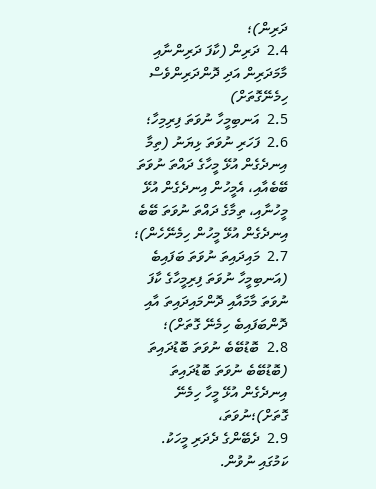ދަރިން)؛
2.4  ދަރިން (ކާފަ ދަރިންނާއި މާމަދަރިން އަދި ދޮންދަރިންވެސް ހިމެނޭގޮތަށް)
2.5  އަނބިމީހާ ނުވަތަ ފިރިމިހާ؛
2.6  ފަހަރި ނުވަތަ ޅިޔަނު (ތިމާ އިނދެގެން އުޅޭ މީހާގެ ދައްތަ ނުވަތަ ބޭބެއާއި، އެމީހުން އިނދެގެން އުޅޭ މީހުނާއި، ތިމާގެ ދައްތަ ނުވަތަ ބޭބެ އިނދެގެން އުޅޭ މީހުން ހިމެނޭހެން)؛
2.7  މައިދައިތަ ނުވަތަ ބަފައިބެ (އަނބިމީހާ ނުވަތަ ފިރިމީހާގެ ކާފަ ނުވަތަ މާމައާއި ދޮންމައިދައިތަ އާއި ދޮންބަފައިބެ ހިމެނޭ ގޮތަށް)؛
2.8  ބޮޑުބޭބެ ނުވަތަ ބޮޑުދައިތަ (ބޮޑުބޭބެ ނުވަތަ ބޮޑުދައިތަ އިނދެގެން އުޅޭ މީހާ ހިމެނޭ ގޮތަށް)؛ނުވަތަ،
2.9  ދެބޭންގެ ދެދަރި މީހަކު.
ކަމުގައި ނުވުން.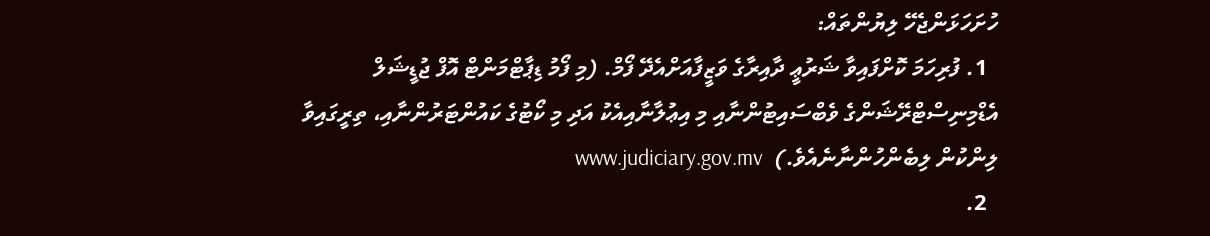ހުށަހަޅަންޖެހޭ ލިޔުންތައް:
  1. ފުރިހަމަ ކޮށްފައިވާ ޝަރުޢީ ދާއިރާގެ ވަޒީފާއަށްއެދޭ ފޯމް. (މި ފޯމު ޑިޕާޓްމަންޓް އޮފް ޖުޑީޝަލް އެޑްމިނިސްޓްރޭޝަންގެ ވެބްސައިޓުންނާއި މި އިޢުލާނާއިއެކު އަދި މި ކޯޓުގެ ކައުންޓަރުންނާއި، ތިރީގައިވާ ލިންކުން ލިބެންހުންނާނެއެވެ.)  www.judiciary.gov.mv
  2.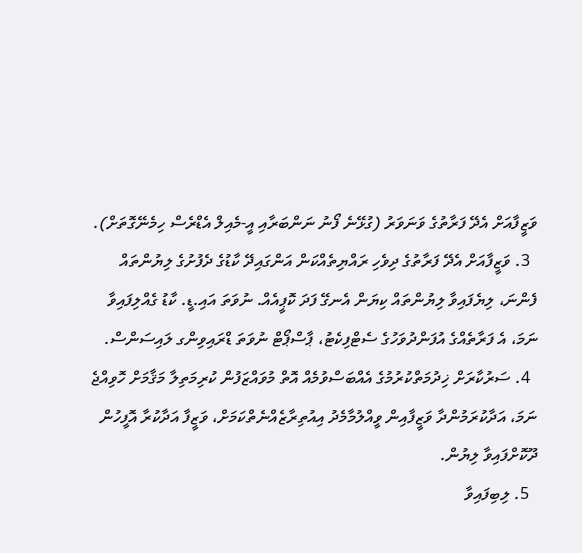ވަޒީފާއަށް އެދޭ ފަރާތުގެ ވަނަވަރު (ގުޅޭނެ ފޯނު ނަންބަރާއި އީ-މެއިލް އެޑްރެސް ހިމެނޭގޮތަށް).
  3. ވަޒީފާއަށް އެދޭ ފަރާތުގެ ދިވެހި ރައްޔިތެއްކަން އަންގައިދޭ ކާޑުގެ ދެފުށުގެ ލިޔުންތައް ފެންނަ، ލިޔެފައިވާ ލިޔުންތައް ކިޔަން އެނގޭ ފަދަ ކޮޕީއެއް. ނުވަތަ އައި.ޑީ. ކާޑު ގެއްލިފައިވާ ނަމަ، އެ ފަރާތެއްގެ އުފަންދުވަހުގެ ސެޓްފިކެޓު، ޕާސްޕޯޓް ނުވަތަ ޑްރައިވިންގ ލައިސަންސް.
  4. ސަރުކާރަށް ޚިދުމަތްކުރުމުގެ އެއްބަސްވުމެއް އޮތް މުވައްޒަފުން ކުރިމަތިލާ މަޤާމަށް ހޮވިއްޖެ ނަމަ، އަދާކުރަމުންދާ ވަޒީފާއިން ވީއްލުމާމެދު އިއުތިރާޒެއްނެތްކަމަށް، ވަޒީފާ އަދާކުރާ އޮފީހުން ދޫކޮށްފައިވާ ލިޔުން.
  5. ލިބިފައިވާ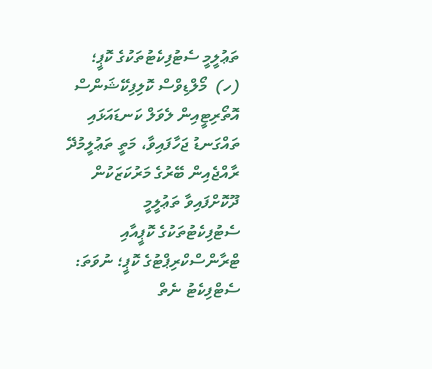ތަޢުލީމީ ސެޓުފިކެޓުތަކުގެ ކޮޕީ؛
(ހ)  މޯލްޑިވްސް ކޮލިފިކޭޝަންސް އޮތޯރިޓީއިން ލެވަލް ކަނޑައަޅައި ތައްގަނޑު ޖަހާފައިވާ، މަތީ ތަޢުލީމުދޭ ރާއްޖެއިން ބޭރުގެ މަރުކަޒަކުން ދޫކޮށްފައިވާ ތަޢުލީމީ ސެޓުފިކެޓުތަކުގެ ކޮޕީއާއި ޓްރާންސްކްރިޕްޓުގެ ކޮޕީ؛ ނުވަތަ: ސެޓްފިކެޓު ނެތް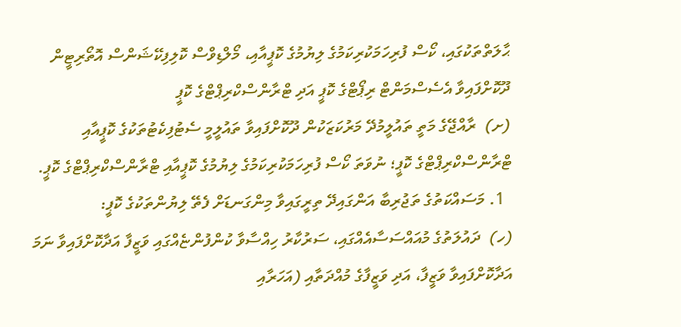ޙާލަތްތަކުގައި، ކޯސް ފުރިހަމަކުރިކަމުގެ ލިޔުމުގެ ކޮޕީއާއި، މޯލްޑިވްސް ކޮލިފިކޭޝަންސް އޮތޯރިޓީން ދޫކޮށްފައިވާ އެސެސްމަންޓް ރިޕޯޓްގެ ކޮޕީ އަދި ޓްރާންސްކްރިޕްޓްގެ ކޮޕީ
(ށ)  ރާއްޖޭގެ މަތީ ތައުލީމުދޭ މަރުކަޒަކުން ދޫކޮށްފައިވާ ތައުލީމީ ސެޓުފިކެޓުތަކުގެ ކޮޕީއާއި ޓްރާންސްކްރިޕްޓްގެ ކޮޕީ؛ ނުވަތަ ކޯސް ފުރިހަމަކުރިކަމުގެ ލިޔުމުގެ ކޮޕީއާއި ޓްރާންސްކްރިޕްޓްގެ ކޮޕީ.
  1. މަސައްކަތުގެ ތަޖުރިބާ އަންގައިދޭ ތިރީގައިވާ މިންގަނޑަށް ފެތޭ ލިޔުންތަކުގެ ކޮޕީ:
(ހ)  ދައުލަތުގެ މުއައްސަސާއެއްގައި، ސަރުކާރު ހިއްސާވާ ކުންފުންޏެއްގައި ވަޒީފާ އަދާކޮށްފައިވާ ނަމަ އަދާކޮށްފައިވާ ވަޒީފާ، އަދި ވަޒީފާގެ މުއްދަތާއި (އަހަރާއި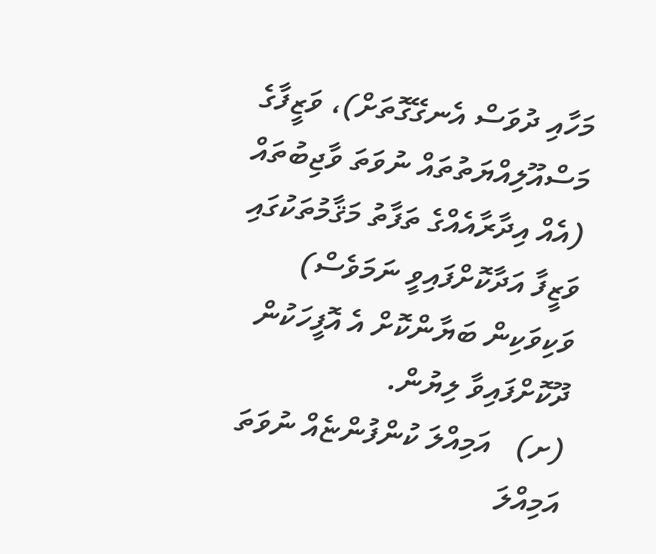މަހާއި ދުވަސް އެނގޭގޮތަށް)، ވަޒީފާގެ މަސްއޫލިއްޔަތުތައް ނުވަތަ ވާޖިބުތައް (އެއް އިދާރާއެއްގެ ތަފާތު މަޤާމުތަކުގައި ވަޒީފާ އަދާކޮށްފައިވީ ނަމަވެސް) ވަކިވަކިން ބަޔާންކޮށް އެ އޮފީހަކުން ދޫކޮށްފައިވާ ލިޔުން.
(ށ)   އަމިއްލަ ކުންފުންޏެއް ނުވަތަ އަމިއްލަ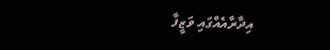އިދާރާއެއްގައި ވަޒީފާ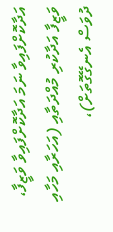އަދާކޮށްފައިވާ ނަމަ އަދާކޮށްފައިވާ ވަޒީފާ، ވަޒީފާ އަދާކުރި މުއްދަތާއި (އަހަރާއި މަހާއި ދުވަސް އެނގޭގޮތަށް)،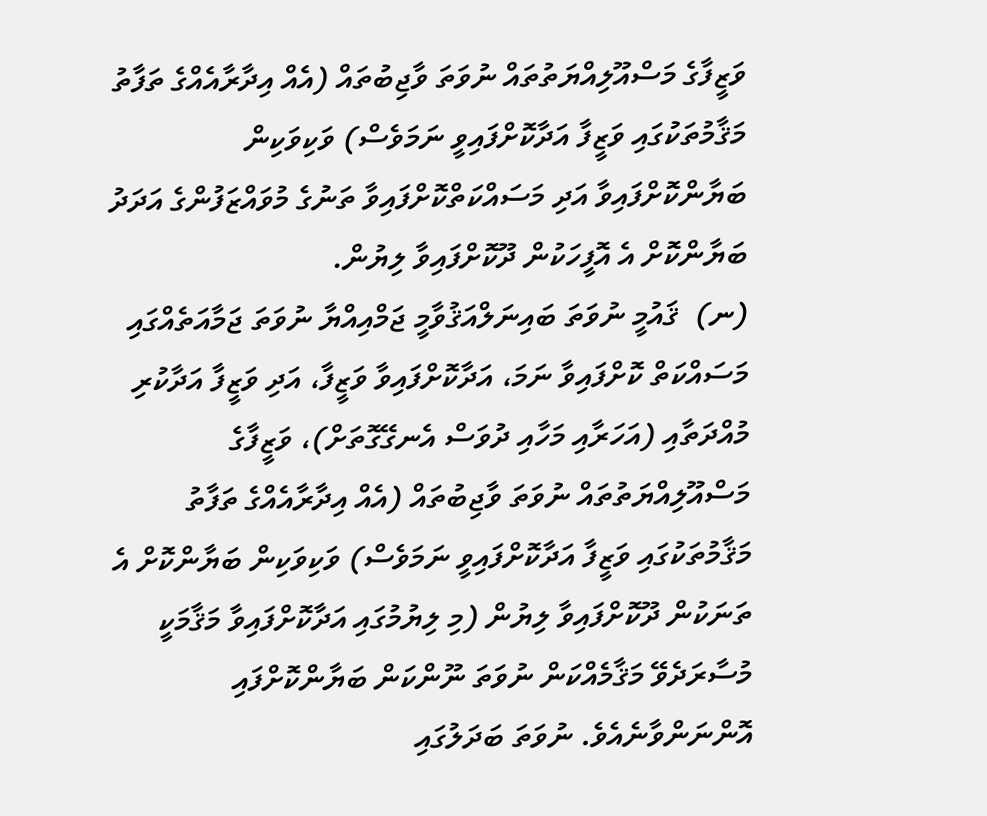ވަޒީފާގެ މަސްއޫލިއްޔަތުތައް ނުވަތަ ވާޖިބުތައް (އެއް އިދާރާއެއްގެ ތަފާތު މަޤާމުތަކުގައި ވަޒީފާ އަދާކޮށްފައިވީ ނަމަވެސް) ވަކިވަކިން ބަޔާންކޮށްފައިވާ އަދި މަސައްކަތްކޮށްފައިވާ ތަނުގެ މުވައްޒަފުންގެ އަދަދު ބަޔާންކޮށް އެ އޮފީހަކުން ދޫކޮށްފައިވާ ލިޔުން.
(ނ)  ޤައުމީ ނުވަތަ ބައިނަލްއަޤުވާމީ ޖަމްއިއްޔާ ނުވަތަ ޖަމާއަތެއްގައި މަސައްކަތް ކޮށްފައިވާ ނަމަ، އަދާކޮށްފައިވާ ވަޒީފާ، އަދި ވަޒީފާ އަދާކުރި މުއްދަތާއި (އަހަރާއި މަހާއި ދުވަސް އެނގޭގޮތަށް)، ވަޒީފާގެ މަސްއޫލިއްޔަތުތައް ނުވަތަ ވާޖިބުތައް (އެއް އިދާރާއެއްގެ ތަފާތު މަޤާމުތަކުގައި ވަޒީފާ އަދާކޮށްފައިވީ ނަމަވެސް) ވަކިވަކިން ބަޔާންކޮށް އެ ތަނަކުން ދޫކޮށްފައިވާ ލިޔުން (މި ލިޔުމުގައި އަދާކޮށްފައިވާ މަޤާމަކީ މުސާރަދެވޭ މަޤާމެއްކަން ނުވަތަ ނޫންކަން ބަޔާންކޮށްފައި އޮންނަންވާނެއެވެ. ނުވަތަ ބަދަލުގައި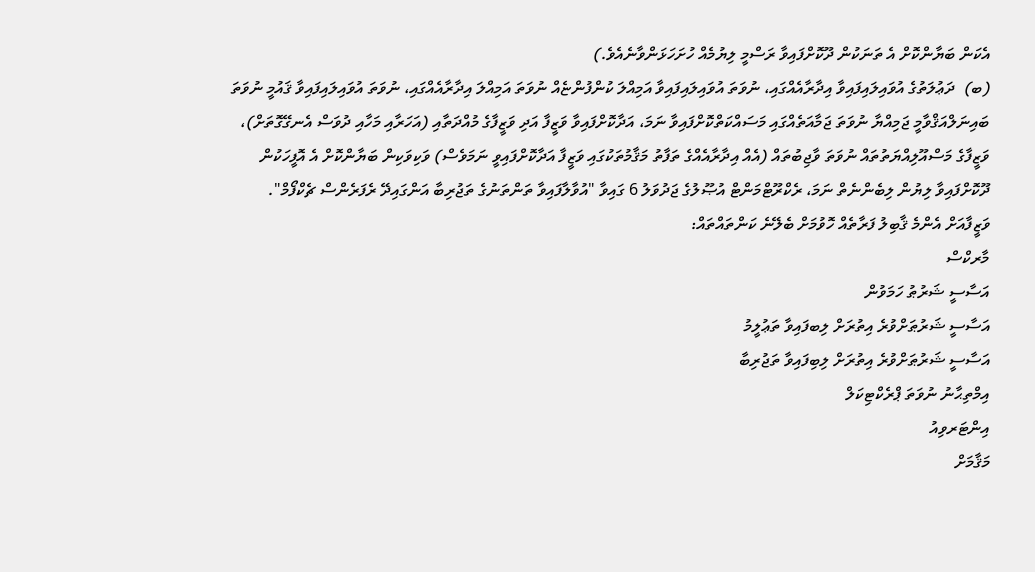އެކަން ބަޔާންކޮށް އެ ތަނަކުން ދޫކޮށްފައިވާ ރަސްމީ ލިޔުމެއް ހުށަހަޅަންވާނެއެވެ.)
(ބ)  ދަޢުލަތުގެ އުވައިލައިފައިވާ އިދާރާއެއްގައި، ނުވަތަ އުވައިލައިފައިވާ އަމިއްލަ ކުންފުންޏެއް ނުވަތަ އަމިއްލަ އިދާރާއެއްގައި، ނުވަތަ އުވައިލައިފައިވާ ޤައުމީ ނުވަތަ ބައިނަލްއަޤްވާމީ ޖަމިއްޔާ ނުވަތަ ޖަމާއަތެއްގައި މަސައްކަތްކޮށްފައިވާ ނަމަ، އަދާކޮށްފައިވާ ވަޒީފާ އަދި ވަޒީފާގެ މުއްދަތާއި (އަހަރާއި މަހާއި ދުވަސް އެނގޭގޮތަށް)، ވަޒީފާގެ މަސްއޫލިއްޔަތުތައް ނުވަތަ ވާޖިބުތައް (އެއް އިދާރާއެއްގެ ތަފާތު މަޤާމުތަކުގައި ވަޒީފާ އަދާކޮށްފައިވީ ނަމަވެސް) ވަކިވަކިން ބަޔާންކޮށް އެ އޮފީހަކުން ދޫކޮށްފައިވާ ލިޔުން ލިބެންނެތް ނަމަ، ރެކްރޫޓްމަންޓް އުޞޫލުގެ ޖަދުވަލު 6 ގައިވާ "އުވާލާފައިވާ ތަންތަނުގެ ތަޖުރިބާ އަންގައިދޭ ރެފަރެންސް ޗެކްފޯމް".
ވަޒީފާއަށް އެންމެ ޤާބިލު ފަރާތެއް ހޮވުމަށް ބެލޭނެ ކަންތައްތައް:
މާރކްސް
އަސާސީ ޝަރުޠު ހަމަވުން
އަސާސީ ޝަރުޠަށްވުރެ އިތުރަށް ލިބފައިވާ ތަޢުލީމު
އަސާސީ ޝަރުޠަށްވުރެ އިތުރަށް ލިބިފައިވާ ތަޖުރިބާ
އިމްތިޙާނު ނުވަތަ ޕްރެކްޓިކަލް
އިންޓަރވިއު
މަޤާމަށް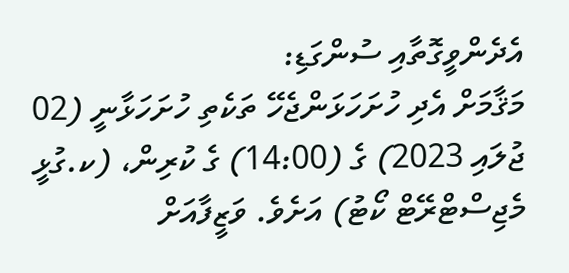އެދެންވީގޮތާއި ސުންގަޑި:
މަޤާމަށް އެދި ހުށަހަޅަންޖެހޭ ތަކެތި ހުށަހަޅާނީ (02 ޖުލައި 2023) ގެ (14:00) ގެ ކުރިން، (ކ.ގުޅީ މެޖިސްޓްރޭޓް ކޯޓު) އަށެވެ. ވަޒީފާއަށް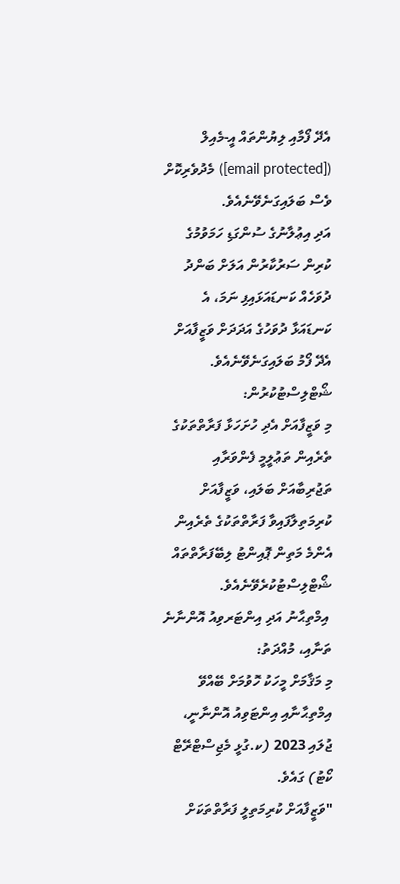އެދޭ ފޯމާއި ލިޔުންތައް އީ-މެއިލް
([email protected]) މެދުވެރިކޮށް ވެސް ބަލައިގަނެވޭނެއެވެ.
އަދި އިޢުލާނުގެ ސުންގަޑި ހަމަވުމުގެ ކުރިން ސަރުކާރުން އަލަށް ބަންދު ދުވަހެއް ކަނޑައަޅައިފި ނަމަ، އެ ކަނޑައަޅާ ދުވަހުގެ އަދަދަށް ވަޒީފާއަށް އެދޭ ފޯމު ބަލައިގަނެވޭނެއެވެ.
ޝޯޓްލިސްޓުކުރުން:
މި ވަޒީފާއަށް އެދި ހުށަހަޅާ ފަރާތްތަކުގެ ތެރެއިން ތަޢުލީމީ ފެންވަރާއި ތަޖުރިބާއަށް ބަލައި، ވަޒީފާއަށް ކުރިމަތިލާފައިވާ ފަރާތްތަކުގެ ތެރެއިން އެންމެ މަތިން ޕޮއިންޓު ލިބޭފަރާތްތައް ޝޯޓްލިސްޓުކުރެވޭނެއެވެ.
 އިމްތިޙާނު އަދި އިންޓަރވިއު އޮންނާނެ ތަނާއި، މުއްދަތު:
މި މަޤާމަށް މީހަކު ހޮވުމަށް ބޭއްވޭ  އިމްތިޙާނާއި އިންޓަވިއު އޮންނާނީ، ޖުލައި 2023 (ކ.ގުޅީ މެޖިސްޓްރޭޓް ކޯޓު) ގައެވެ.
"ވަޒީފާއަށް ކުރިމަތިލީ ފަރާތްތަކަށް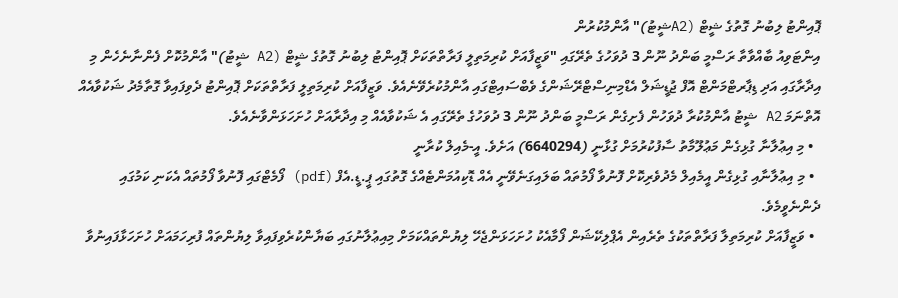ޕޮއިންޓު ލިބުނު ގޮތުގެ ޝީޓް (A2ޝީޓު)" އާންމުކުރުން
އިންޓަވިއު ބާއްވާތާ ރަސްމީ ބަންދު ނޫން 3 ދުވަހުގެ ތެރޭގައި "ވަޒީފާއަށް ކުރިމަތިލީ ފަރާތްތަކަށް ޕޮއިންޓު ލިބުނު ގޮތުގެ ޝީޓް (A2 ޝީޓު)" އާންމުކޮށް ފެންނާނެހެން މި އިދާރާގައި އަދި ޑިޕާރޓްމަންޓް އޮފް ޖުޑީޝަލް އެޑްމިނިސްޓްރޭޝަންގެ ވެބްސައިޓްގައި އާންމުކުރެވޭނެއެވެ. ވަޒީފާއަށް ކުރިމަތިލީ ފަރާތްތަކަށް ޕޮއިންޓު ދެވިފައިވާ ގޮތާމެދު ޝަކުވާއެއް އޮތްނަމަ A2 ޝީޓު އާންމުކުރާ ދުވަހުން ފެށިގެން ރަސްމީ ބަންދު ނޫން 3 ދުވަހުގެ ތެރޭގައި އެ ޝަކުވާއެއް މި އިދާރާއަށް ހުށަހަޅަންވާނެއެވެ.
  • މި އިޢުލާނާ ގުޅިގެން މަޢުލޫމާތު ސާފުކުރުމަށް ގުޅާނީ (6640294) އަށެވެ. އީ-މެއިލް ކުރާނީ
  • މި އިޢުލާނާއި ގުޅިގެން އީމެއިލް މެދުވެރިކޮށް ފޮނުވާ ފޯމުތައް ބަލައިގަނެވޭނީ އެއް ޑޮކިއުމަންޓެއްގެ ގޮތުގައި ޕީ.ޑީ.އެފް (pdf) ފޯމެޓްގައި ފޮނުވާ ފޯމުތައް އެކަނި ކަމުގައި ދެންނެވީމެވެ.
  • ވަޒީފާއަށް ކުރިމަތިލާ ފަރާތްތަކުގެ ތެރެއިން އެޕްލިކޭޝަން ފޯމާއެކު ހުށަހަޅަންޖެހޭ ލިޔުންތައްކަމަށް މިއިޢުލާނުގައި ބަޔާންކުރެވިފައިވާ ލިޔުންތައް ފުރިހަމައަށް ހުށަހަޅާފައިނުވާ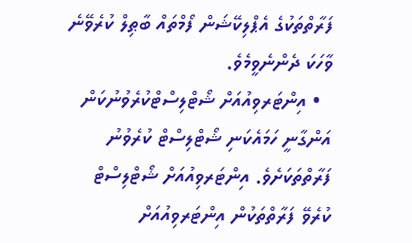ފަރާތްތަކުގެ އެޕްލިކޭޝަން ފޯމްތައް ބާޠިލް ކުރެވޭނެ ވާހަކަ ދެންނެވީމެވެ.
  • އިންޓަރވިއުއަށް ޝޯޓްލިސްޓްކުރެވުނުކަން އަންގާނީ ހަމައެކަނި ޝޯޓްލިސްޓް ކުރެވުނު ފަރާތްތަކަށެވެ. އިންޓަރވިއުއަށް ޝޯޓްލިސްޓް ކުރެވޭ ފަރާތްތަކުން އިންޓަރވިއުއަށް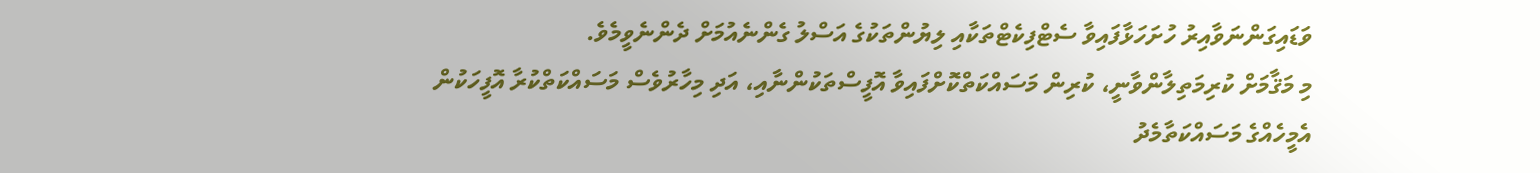ވަޑައިގަންނަވާއިރު ހުށަހަޅާފައިވާ ސެޓްފިކެޓްތަކާއި ލިޔުންތަކުގެ އަސްލު ގެންނެއުމަށް ދެންނެވީމެވެ.
މި މަޤާމަށް ކުރިމަތިލާންވާނީ، ކުރިން މަސައްކަތްކޮށްފައިވާ އޮފީސްތަކުންނާއި، އަދި މިހާރުވެސް މަސައްކަތްކުރާ އޮފީހަކުން އެމީހެއްގެ މަސައްކަތާމެދު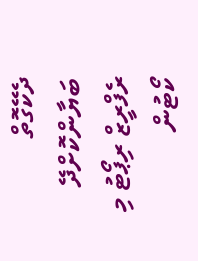ދެކޭގޮތް ބަޔާންކޮށްދޭ ރެފްރީޒް ރިޕޯޓު މި ކޯޓުން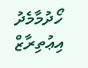ހޯދުމާމެދު އިޢުތިރާޒް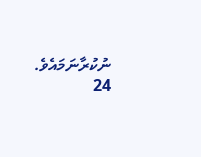ނުކުރާނަމައެވެ.
24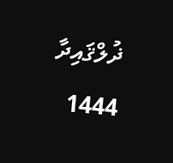ޛުލްޤައިދާ 1444